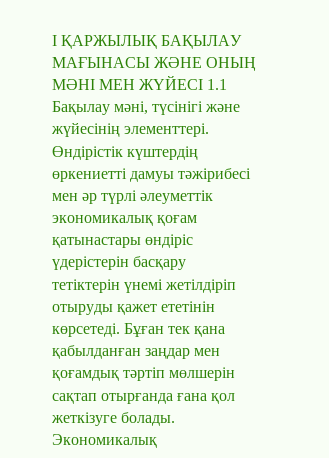І ҚАРЖЫЛЫҚ БАҚЫЛАУ МАҒЫНАСЫ ЖӘНЕ ОНЫҢ МӘНІ МЕН ЖҮЙЕСІ 1.1 Бақылау мәні, түсінігі және жүйесінің элементтері. Өндірістік күштердің өркениетті дамуы тәжірибесі мен әр түрлі әлеуметтік экономикалық қоғам қатынастары өндіріс үдерістерін басқару тетіктерін үнемі жетілдіріп отыруды қажет ететінін көрсетеді. Бұған тек қана қабылданған заңдар мен қоғамдық тәртіп мөлшерін сақтап отырғанда ғана қол жеткізуге болады. Экономикалық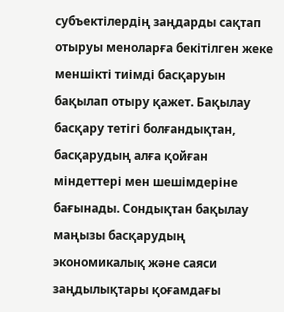субъектілердің заңдарды сақтап отыруы меноларға бекітілген жеке меншікті тиімді басқаруын бақылап отыру қажет. Бақылау басқару тетігі болғандықтан, басқарудың алға қойған міндеттері мен шешімдеріне бағынады. Сондықтан бақылау маңызы басқарудың экономикалық және саяси заңдылықтары қоғамдағы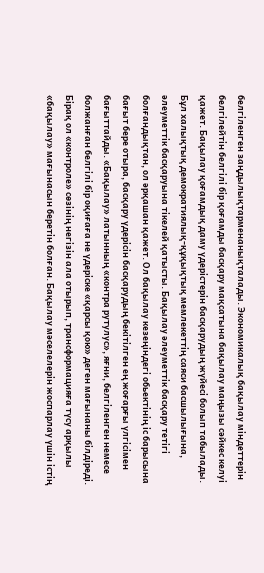белгіленген заңдылықтарменанықталады. Экономикалық бақылау міндеттерін белгілейтін белгілі бір қоғамды басқару мақсатына бақылау маңызы сәйкес келуі қажет. Бақылау қоғамдық даму үдерістерін басқарудың жүйесі болып табылады. Бұл халықтық демократиялық-құқықтық мемлекеттің саяси басшылығына, әлеуметтік басқаруына тікелей қатысты. Бақылау әлеуметтік басқару тетігі болғандықтан, ол әрқашан қажет. Ол бақылау кезеңіндегі обьектінің іс барысына бағыт бере отыра, басқару үдерісін басқарудың бекітілген ең жоғарғы үлгісімен бағыттайды. «Бақылау» латынның «контра рутулус», яғни, белгіленген немесе болжанған белгілі бір оқиғаға не үдеріске «қарсы қою» деген мағынаны білдіреді. Бірақ ол «контроле» сөзінің негізін ала отырып, трансформацияға түсу арқылы «бақылау» мағынасын беретін болған. Бақылау мәселелерін жоспарлау үшін істің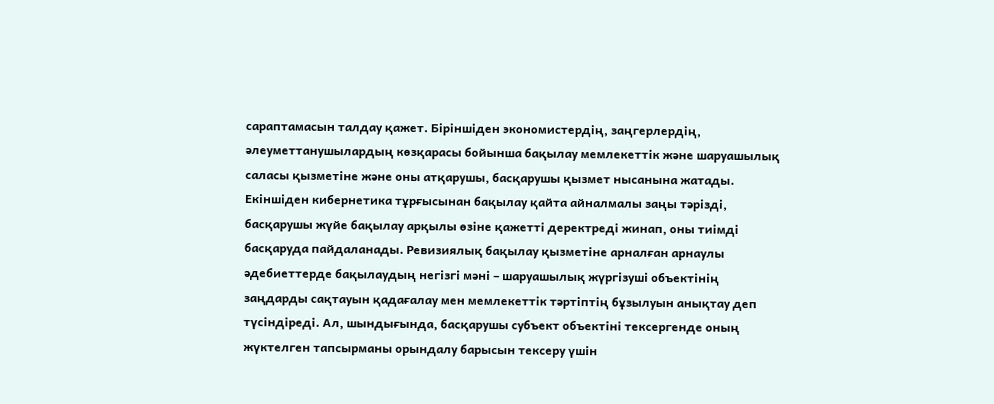сараптамасын талдау қажет. Біріншіден экономистердің, заңгерлердің, әлеуметтанушылардың көзқарасы бойынша бақылау мемлекеттік және шаруашылық саласы қызметіне және оны атқарушы, басқарушы қызмет нысанына жатады. Екіншіден кибернетика тұрғысынан бақылау қайта айналмалы заңы тәрізді, басқарушы жүйе бақылау арқылы өзіне қажетті деректреді жинап, оны тиімді басқаруда пайдаланады. Ревизиялық бақылау қызметіне арналған арнаулы әдебиеттерде бақылаудың негізгі мәні – шаруашылық жүргізуші объектінің заңдарды сақтауын қадағалау мен мемлекеттік тәртіптің бұзылуын анықтау деп түсіндіреді. Ал, шындығында, басқарушы субъект объектіні тексергенде оның жүктелген тапсырманы орындалу барысын тексеру үшін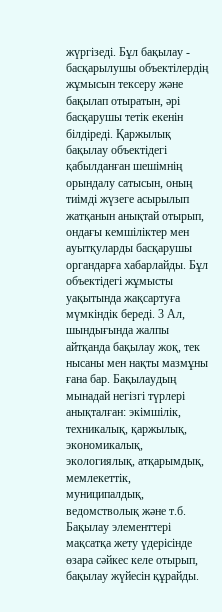жүргізеді. Бұл бақылау - басқарылушы объектілердің жұмысын тексеру және бақылап отыратын, әрі басқарушы тетік екенін білдіреді. Қаржылық бақылау объектідегі қабылданған шешімнің орындалу сатысын, оның тиімді жүзеге асырылып жатқанын анықтай отырып, ондағы кемшіліктер мен ауытқуларды басқарушы органдарға хабарлайды. Бұл объектідегі жұмысты уақытында жақсартуға мүмкіндік береді. 3 Ал, шындығында жалпы айтқанда бақылау жоқ, тек нысаны мен нақты мазмұны ғана бар. Бақылаудың мынадай негізгі түрлері анықталған: экімшілік, техникалық, қаржылық, экономикалық, экологиялық, атқарымдық, мемлекеттік, муниципалдық, ведомстволық және т.б. Бақылау элементтері мақсатқа жету үдерісінде өзара сәйкес келе отырып, бақылау жүйесін құрайды.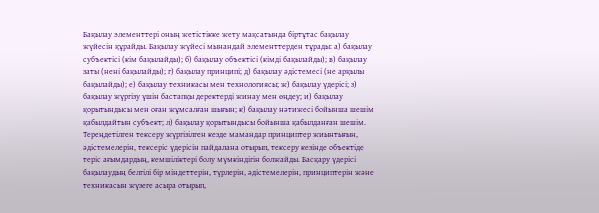Бақылау элементтері оның жетістікке жету мақсатында біртұтас бақылау жүйесін құрайды. Бақылау жүйесі мынандай элементтерден тұрады: а) бақылау субъектісі (кім бақылайды); б) бақылау объектісі (кімді бақылайды); в) бақылау заты (нені бақылайды); г) бақылау принципі; д) бақылау әдістемесі (не арқылы бақылайды); е) бақылау техникасы мен технологиясы; ж) бақылау үдерісі; з) бақылау жүргізу үшін бастапқы деректерді жинау мен өңдеу; и) бақылау қорытындысы мен оған жұмсалған шығын; к) бақылау нәтижесі бойынша шешім қабылдайтын субъект; л) бақылау қорытындысы бойынша қабылданған шешім. Тереңдетілген тексеру жүргізілген кезде мамандар принциптер жиынтығын, әдістемелерін, тексеріс үдерісін пайдалана отырып, тексеру кезінде объектіде теріс ағымдардың, кемшіліктері болу мүмкіндігін болжайды. Басқару үдерісі бақылаудың белгілі бір міндеттерін, түрлерін, әдістемелерін, принциптерін және техникасын жүзеге асыра отырып,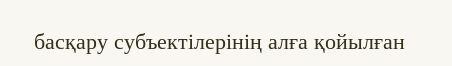басқару субъектілерінің алға қойылған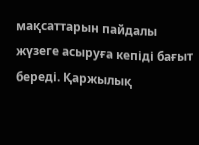мақсаттарын пайдалы жүзеге асыруға кепіді бағыт береді. Қаржылық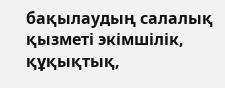бақылаудың салалық қызметі экімшілік, құқықтық,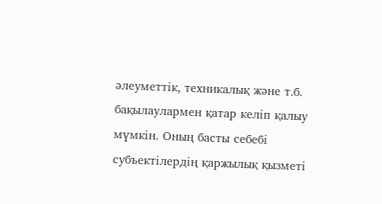әлеуметтік, техникалық және т.б. бақылаулармен қатар келіп қалыу мүмкін. Оның басты себебі субъектілердің қаржылық қызметі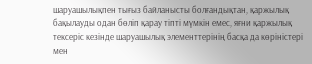шаруашылықпен тығыз байланысты болғандықтан, қаржылық бақылауды одан бөліп қарау тіпті мүмкін емес, яғни қаржылық тексеріс кезінде шаруашылық элементтерінің басқа да көріністері мен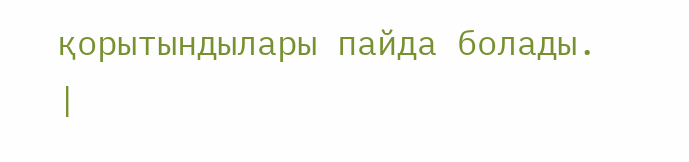қорытындылары пайда болады.
|